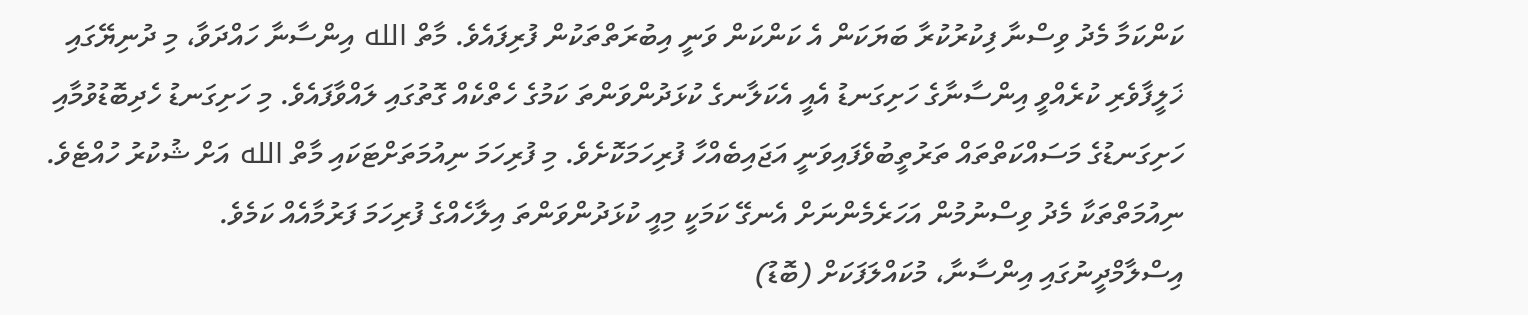ކަންކަމާ މެދު ވިސްނާ ފިކުރުކުރާ ބަޔަކަން އެ ކަންކަން ވަނީ އިބުރަތްތަކުން ފުރިފައެވެ. މާތް الله އިންސާނާ ހައްދަވާ، މި ދުނިޔޭގައި ޚަލީފާވެރި ކުރެއްވީ އިންސާނާގެ ހަށިގަނޑު އެއީ އެކަލާނގެ ކުޅަދުންވަންތަ ކަމުގެ ހެތްކެއް ގޮތުގައި ލައްވާފައެވެ. މި ހަށިގަނޑު ހެދިބޮޑުވުމާއި ހަށިގަނޑުގެ މަސައްކަތްތައް ތަރުތީބުވެފައިވަނީ އަޖައިބެއްހާ ފުރިހަމަކޮށެވެ. މި ފުރިހަމަ ނިއުމަތަށްޓަކައި މާތް الله އަށް ޝުކުރު ހުއްޓެވެ. ނިއުމަތްތަކާ މެދު ވިސްނުމުން އަހަރެމެންނަށް އެނގޭ ކަމަކީ މިއީ ކުޅަދުންވަންތަ އިލާހެއްގެ ފުރިހަމަ ފަރުމާއެއް ކަމެވެ.
އިސްލާމްދީނުގައި އިންސާނާ، މުކައްލަފަކަށް (ބޮޑު)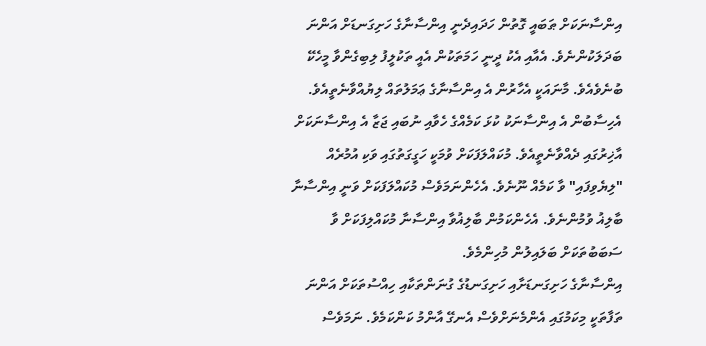އިންސާނަކަށް ޠަބައީ ގޮތުން ހަދައިދެނީ އިންސާނާގެ ހަށިގަނޑަށް އަންނަ ބަދަލަކުންނެވެ. އެއާއި އެކު ދީނީ ހަމަތަކުން އެއީ ތަކުލީފު ލިބިގެންވާ މީހެކޭ ބުނެވެއެވެ. މާނައަކީ އެހާރުން އެ އިންސާނާގެ ޢަމަލުތައް ލިޔުއްވާނެތީއެވެ. އެހިސާބުން އެ އިންސާނަކު ކުޅަ ކަމެއްގެ ހެވާއި ނުބައި ޖަޒާ އެ އިންސާނަކަށް އާޚިރުގައި ދެއްވާނެތީއެވެ. މުކައްލަފަކަށް ވުމަކީ ހަގީގަތުގައި ވަކި އުމުރެއް "ލިޔެވިފައި" ވާ ކަމެއް ނޫނެވެ. އެހެންނަމަވެސް މުކައްލަފަކަށް ވަނީ އިންސާނާ ބާލިޣު ވުމުންނެވެ. އެހެންކަމުން ބާލިޣުވާ އިންސާނާ މުކައްލިފަކަށް ވާ ސަބަބުތަކަށް ބަލައިލުން މުހިންމެވެ.
އިންސާނާގެ ހަށިގަނޑަށާއި ހަށިގަނޑުގެ ގުނަންތަކާއި ހިއްސުތަކަށް އަންނަ ތަފާތަކީ މިކަމުގައި އެންމެނަށްވެސް އެނގޭ އާންމު ކަންކަމެވެ. ނަމަވެސް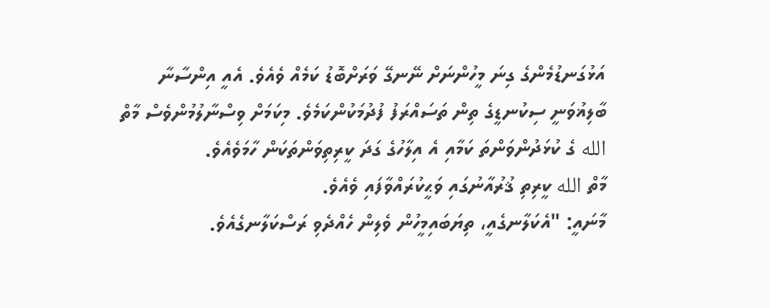އަޅުގަނޑުމެންގެ ގިނަ މީހުންނަށް ނޭނގޭ ވަރަށްބޮޑު ކަމެއް ވެއެވެ. އެއީ އިންސާނާ ބާލިޣުވަނީ ސިކުނޑީގެ ތިން ތަސައްރަފު ފުދުމަކުންކަމެވެ. މިކަމަށް ވިސްނާލުމުންވެސް މާތް الله ގެ ކުޅަދުންވަންތަ ކަމާއި އެ އިލާހުގެ ގަދަ ކީރިތިވަންތަކަން ހާމަވެއެވެ.
މާތް الله ކީރިތި ޤުރުއާނުގައި ވަޙީކުރައްވާފައި ވެއެވެ.
މާނައީ: "އެކަލާނގެއީ، ތިޔަބައިމީހުން ވެލިން ހެއްދެވި ރަސްކަލާނގެއެވެ.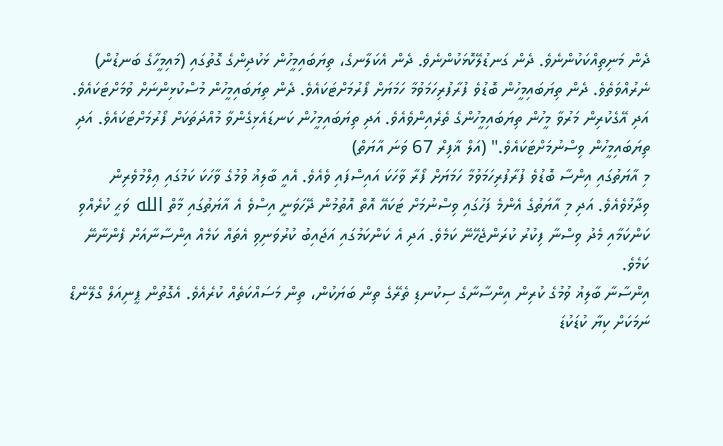ދެން މަނިތިއްކަކުންނެވެ. ދެން ގަނޑުލޭކޮޅަކުންނެވެ. ދެން އެކަލާނގެ، ތިޔަބައިމީހުން ޅަކުދިންގެ ގޮތުގައި (މައިމީހާގެ ބަނޑުން) ނެރުއްވަތެވެ. ދެން ތިޔަބައިމީހުން ބޮޑުވެ ފުރާފުރިހަމަވުމާ ހަމަޔަށް ފޯރުމަށްޓަކައެވެ. ދެން ތިޔަބައިމީހުން މުސްކުޅިންނަށް ވުމަށްޓަކައެވެ. އަދި އޭގެކުރިން މަރުވާ މީހުން ތިޔަބައިމީހުންގެ ތެރެއިންވެއެވެ. އަދި ތިޔަބައިމީހުން ކަނޑައެޅިގެންވާ މުއްދަތަކަށް ފޯރުމަށްޓަކައެވެ. އަދި ތިޔަބައިމީހުން ވިސްނުމަށްޓަކައެވެ." (އަލް ޣާފިރް 67 ވަނަ އާޔަތް)
މި އާޔަތުގައި އިންސާ ބޮޑުވެ ފުރާފުރިހަމަވުމާ ހަމަޔަށް ފޯރާ ވާހަކަ އައިސްފައި ވެއެވެ. އެއީ ބާލިޣު ވުމުގެ ވާހަކަ ކަމުގައި ޢިލްމުވެރިން ވިދާޅުވެއެވެ. އަދި މި އާޔަތުގެ އެންމެ ފަހުގައި ވިސްނުމަށް ޓަކައޭ އޮތް އޮތުމުން ދޭހަވަނީ އިސްވެ އެ އާޔަތުގައި މާތް الله ވަޙީ ކުރެއްވި ކަންކަމާއި މެދު ވިސްނާ ފިކުރު ކުރަންޖެހޭނޭ ކަމެވެ. އަދި އެ ކަންކަމުގައި އަޖައިބު ކުރުވަނިވި އެތައް ކަމެއް އިންސާނާއަށް ފެންނާނޭ ކަމެވެ.
އިންސާނާ ބާލިޣު ވުމުގެ ކުރިން އިންސާނާގެ ސިކުނޑި ތެރޭގެ ތިން ބަޔަކުން، ތިން މަސައްކަތެއް ކުރެއެވެ. އެގޮތުން ޕީނިއަލް ގްލޭންޑް ނަމަކަށް ކިޔާ ކުޑަކުޑަ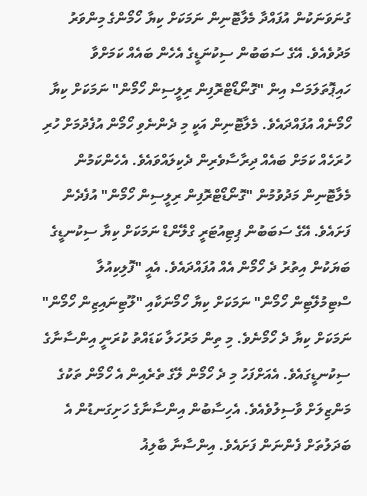ގުނަވަނަކުން އުފައްދާ މެލާޓޮނިން ނަމަކަށް ކިޔާ ހޯމޯންގެ މިންވަރު މަދުވެއެވެ. އޭގެ ސަބަބުން ސިކުނަޑީގެ އެހެން ބައެއް ކަމަށްވާ ހައިޕޮތަލަމަސް އިން "ގޮނޯޑޯޓްރޮފިން ރިލީސިން ހޯމޯން" ނަމަކަށް ކިޔާ ހޯމޯނެއް އުފައްދައެވެ. މެލާޓޮނިން އަކީ މި ދެންނެވި ހޯމޯން އުފެދުމަށް ހުރި ހުރަހެއް ކަމަށް ބައެއް ދިރާސާވެރިން ދެކިލައްވައެވެ. އެހެންކަމުން މެލާޓޮނިން މަދުވުމުން "ގޮނޯޑޯޓްރޮފިން ރިލީސިން ހޯމޯން" އުފެދެން ފަށައެވެ. އޭގެ ސަބަބުން ޕިޓިއުޓަރީ ގްލޭންޑް ނަމަކަށް ކިޔާ ސިކުނޑީގެ ބަޔަކުން އިތުރު ދެ ހޯމޯން އެއް އުފައްދައެވެ. އެއީ "ފޮލިކިއުލާ ސްޓިމުލޭޓިން ހޯމޯން" ނަމަކަށް ކިޔާ ހޯމޯނަކާއި "ލޫޓިނައިޒިން ހޯމޯން" ނަމަކަށް ކިޔާ ދެ ހޯމޯނެވެ. މި ތިން މަރުހަލާ ކަޑައްތު ކުރަނީ އިންސާނާގެ ސިކުނޑީގައެވެ. އެއަށްފަހު މި ދެ ހޯމޯން ލޭގެ ތެރެއިން އެ ހޯމޯން ތަކުގެ މަންޒިލަށް ވާސިލުވެއެވެ. އެހިސާބުން އިންސާނާގެ ހަށިގަނޑުން އެ ބަދަލުތަށް ފެންނަން ފަށައެވެ. އިންސާނާ ބާލިޣު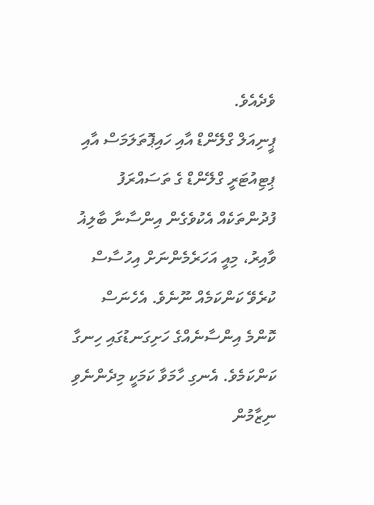ވެދެއެވެ.
ޕީނިއަލް ގްލޭންޑް އާއި ހައިޕޮތަލަމަސް އާއި ޕިޓިއުޓަރީ ގްލޭންޑް ގެ ތަސައްރަފު ފުދުންތަކެއް އެކުވެގެން އިންސާނާ ބާލިޣު ވާއިރު، މިއީ އަހަރެމެންނަށް އިހުސާސް ކުރެވޭ ކަންކަމެއް ނޫނެވެ. އެހެނަސް ކޮންމެ އިންސާނެއްގެ ހަށިގަނޑުގައި ހިނގާ ކަންކަމެވެ. އެނގި ހާމަވާ ކަމަކީ މިދެންނެވި ނިޒާމުން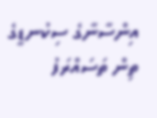އިންސާނާގެ ސިކުނޑީގެ ތިން ތަސައްރަފު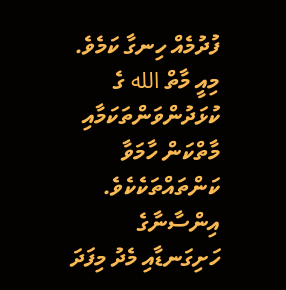ފުދުމެއް ހިނގާ ކަމެވެ. މިއީ މާތް الله ގެ ކުޅަދުންވަންތަކަމާއި މާތްކަން ހާމަވާ ކަންތައްތަކެކެވެ. އިންސާނާގެ ހަށިގަނޑާއި މެދު މިފަދަ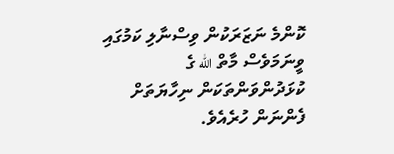ކޮންމެ ނަޒަރަކުން ވިސްނާލި ކަމުގައި ވީނަމަވެސް މާތް الله ގެ ކުޅަދުންވަންތަކަން ނިހާޔަތަށް ފެންނަން ހުރެއެވެ.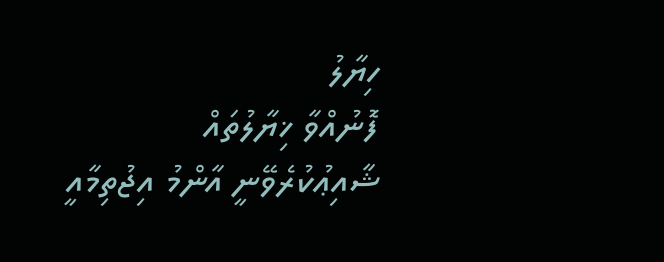ހިޔާލު
ފޮނުއްވާ ޚިޔާލުތައް ޝާއިޢުކުރެވޭނީ އާންމު އިޖުތިމާއީ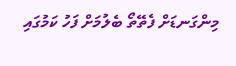މިންގަނޑަށް ފެތޭތޯ ބެލުމަށް ފަހު ކަމުގައި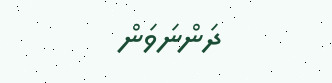ދަންނަވަން